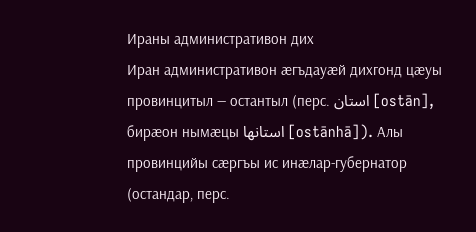Ираны административон дих
Иран административон æгъдауæй дихгонд цæуы провинцитыл — остантыл (перс. استان [ostān], бирæон нымæцы استانها [ostānhā]). Алы провинцийы сæргъы ис инæлар-губернатор (остандар, перс.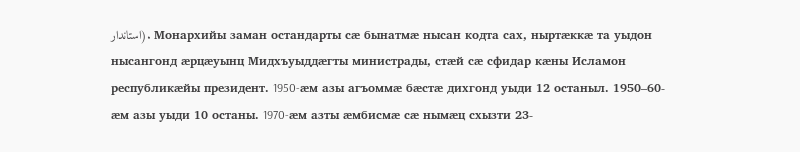استاندار). Монархийы заман остандарты сæ бынатмæ нысан кодта сах, ныртæккæ та уыдон нысангонд æрцæуынц Мидхъуыддæгты министрады, стæй сæ сфидар кæны Исламон республикæйы президент. 1950-æм азы агъоммæ бæстæ дихгонд уыди 12 останыл. 1950–60-æм азы уыди 10 останы. 1970-æм азты æмбисмæ сæ нымæц схызти 23-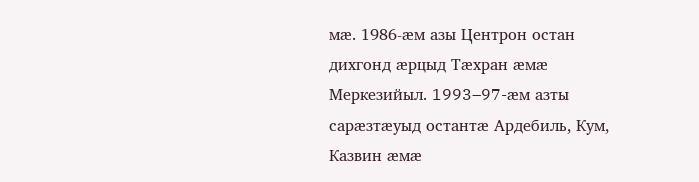мæ. 1986-æм азы Центрон остан дихгонд æрцыд Тæхран æмæ Меркезийыл. 1993–97-æм азты сарæзтæуыд остантæ Ардебиль, Кум, Казвин æмæ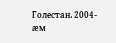Голестан. 2004-æм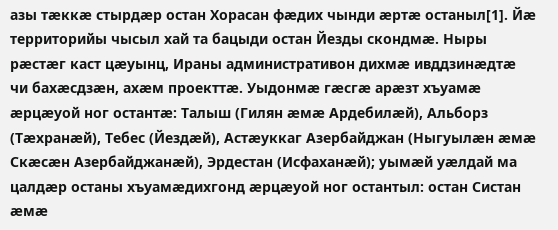азы тæккæ стырдæр остан Хорасан фæдих чынди æртæ останыл[1]. Йæ территорийы чысыл хай та бацыди остан Йезды скондмæ. Ныры рæстæг каст цæуынц, Ираны административон дихмæ ивддзинæдтæ чи бахæсдзæн, ахæм проекттæ. Уыдонмæ гæсгæ арæзт хъуамæ æрцæуой ног остантæ: Талыш (Гилян æмæ Ардебилæй), Альборз (Тæхранæй), Тебес (Йездæй), Астæуккаг Азербайджан (Ныгуылæн æмæ Скæсæн Азербайджанæй), Эрдестан (Исфаханæй); уымæй уæлдай ма цалдæр останы хъуамæдихгонд æрцæуой ног остантыл: остан Систан æмæ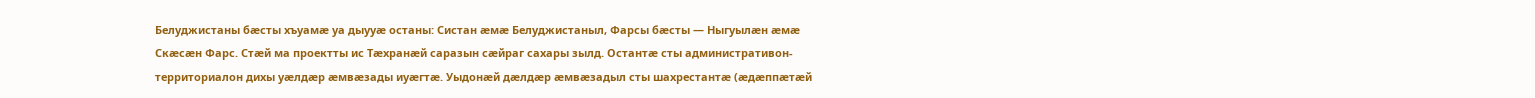Белуджистаны бæсты хъуамæ уа дыууæ останы: Систан æмæ Белуджистаныл, Фарсы бæсты — Ныгуылæн æмæ Скæсæн Фарс. Стæй ма проектты ис Тæхранæй саразын сæйраг сахары зылд. Остантæ сты административон-территориалон дихы уæлдæр æмвæзады иуæгтæ. Уыдонæй дæлдæр æмвæзадыл сты шахрестантæ (æдæппæтæй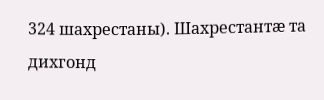324 шахрестаны). Шахрестантæ та дихгонд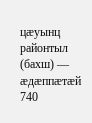цæуынц районтыл (бахш) — æдæппæтæй 740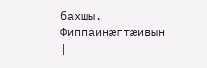бахшы. Фиппаинæгтæивын |